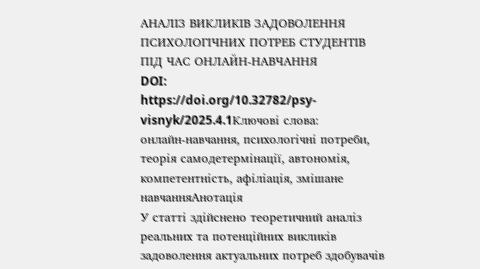АНАЛІЗ ВИКЛИКІВ ЗАДОВОЛЕННЯ ПСИХОЛОГІЧНИХ ПОТРЕБ СТУДЕНТІВ ПІД ЧАС ОНЛАЙН-НАВЧАННЯ
DOI:
https://doi.org/10.32782/psy-visnyk/2025.4.1Ключові слова:
онлайн-навчання, психологічні потреби, теорія самодетермінації, автономія, компетентність, афіліація, змішане навчанняАнотація
У статті здійснено теоретичний аналіз реальних та потенційних викликів задоволення актуальних потреб здобувачів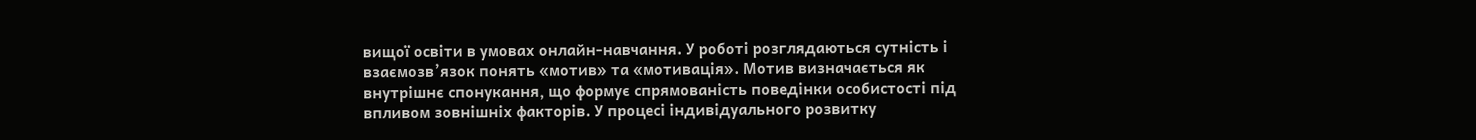вищої освіти в умовах онлайн-навчання. У роботі розглядаються сутність і взаємозв’язок понять «мотив» та «мотивація». Мотив визначається як внутрішнє спонукання, що формує спрямованість поведінки особистості під впливом зовнішніх факторів. У процесі індивідуального розвитку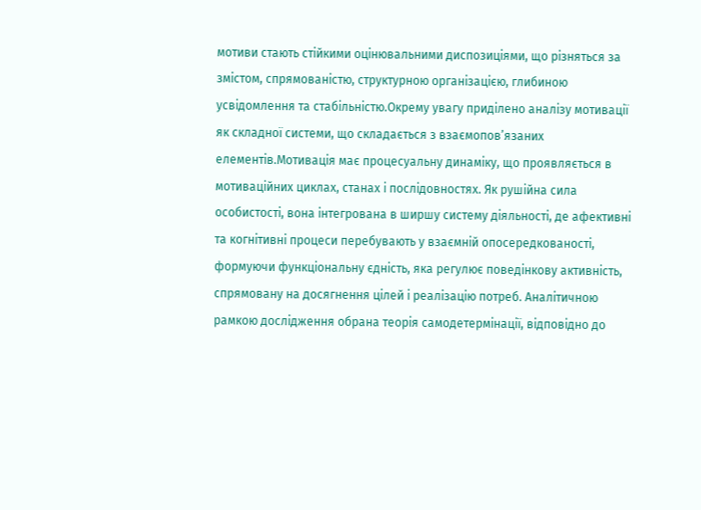мотиви стають стійкими оцінювальними диспозиціями, що різняться за змістом, спрямованістю, структурною організацією, глибиною усвідомлення та стабільністю.Окрему увагу приділено аналізу мотивації як складної системи, що складається з взаємопов’язаних елементів.Мотивація має процесуальну динаміку, що проявляється в мотиваційних циклах, станах і послідовностях. Як рушійна сила особистості, вона інтегрована в ширшу систему діяльності, де афективні та когнітивні процеси перебувають у взаємній опосередкованості, формуючи функціональну єдність, яка регулює поведінкову активність, спрямовану на досягнення цілей і реалізацію потреб. Аналітичною рамкою дослідження обрана теорія самодетермінації, відповідно до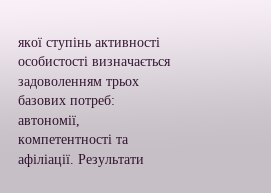якої ступінь активності особистості визначається задоволенням трьох базових потреб: автономії, компетентності та афіліації. Результати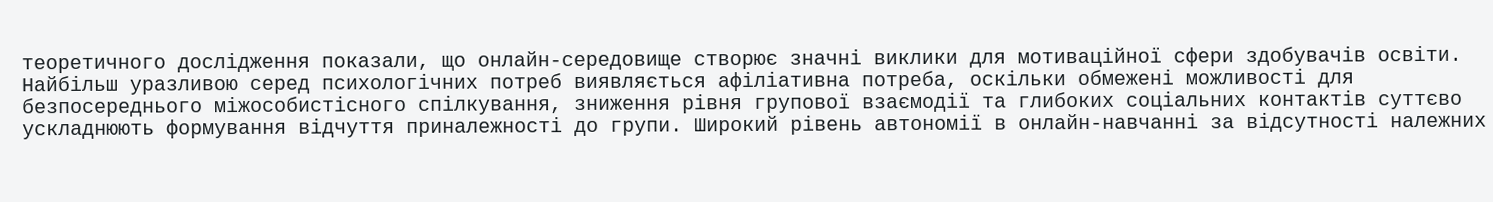теоретичного дослідження показали, що онлайн-середовище створює значні виклики для мотиваційної сфери здобувачів освіти. Найбільш уразливою серед психологічних потреб виявляється афіліативна потреба, оскільки обмежені можливості для безпосереднього міжособистісного спілкування, зниження рівня групової взаємодії та глибоких соціальних контактів суттєво ускладнюють формування відчуття приналежності до групи. Широкий рівень автономії в онлайн-навчанні за відсутності належних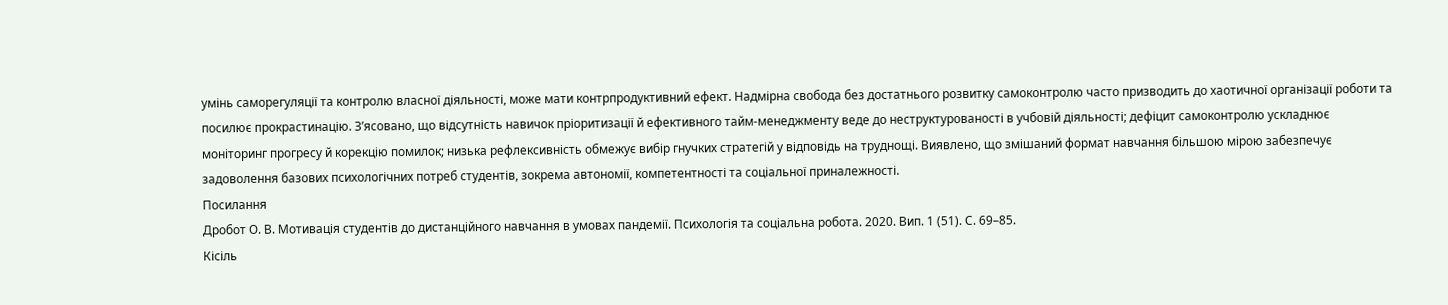умінь саморегуляції та контролю власної діяльності, може мати контрпродуктивний ефект. Надмірна свобода без достатнього розвитку самоконтролю часто призводить до хаотичної організації роботи та посилює прокрастинацію. З’ясовано, що відсутність навичок пріоритизації й ефективного тайм-менеджменту веде до неструктурованості в учбовій діяльності; дефіцит самоконтролю ускладнює моніторинг прогресу й корекцію помилок; низька рефлексивність обмежує вибір гнучких стратегій у відповідь на труднощі. Виявлено, що змішаний формат навчання більшою мірою забезпечує задоволення базових психологічних потреб студентів, зокрема автономії, компетентності та соціальної приналежності.
Посилання
Дробот О. В. Мотивація студентів до дистанційного навчання в умовах пандемії. Психологія та соціальна робота. 2020. Вип. 1 (51). С. 69–85.
Кісіль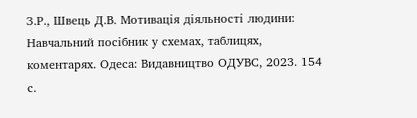З.Р., Швець Д.В. Мотивація діяльності людини: Навчальний посібник у схемах, таблицях, коментарях. Одеса: Видавництво ОДУВС, 2023. 154 с.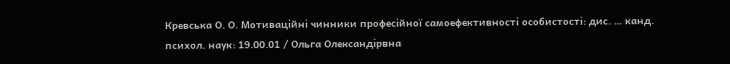Кревська О. О. Мотиваційні чинники професійної самоефективності особистості: дис. … канд. психол. наук: 19.00.01 / Ольга Олександірвна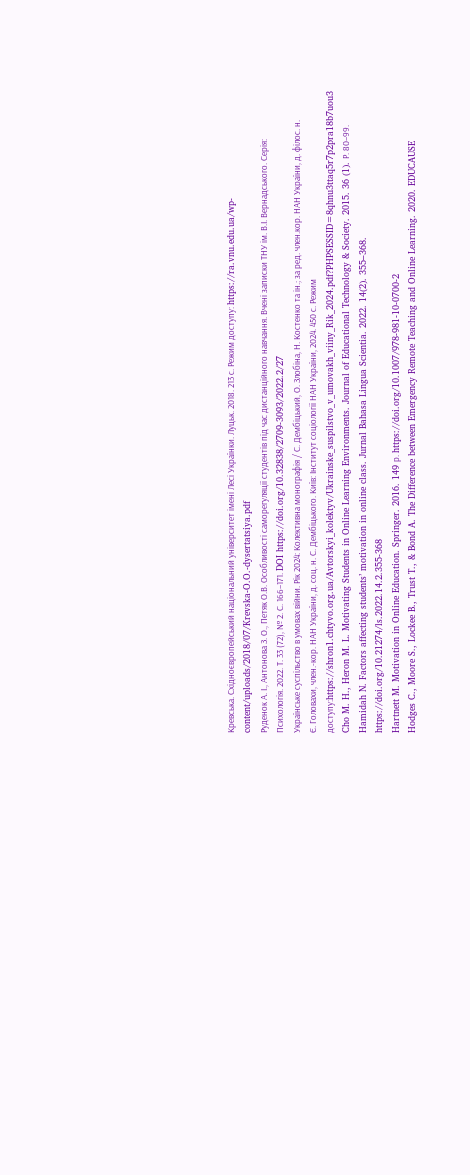Кревська. Східноєвропейський національний університет імені Лесі Українки. Луцьк. 2018. 213 с. Режим доступу: https://ra.vnu.edu.ua/wp-content/uploads/2018/07/Krevska-O.O.-dysertatsiya.pdf
Руденок А. І., Антонова З. О., Петяк О.В. Особливості саморегуляції студентів під час дистанційного навчання. Вчені записки ТНУ ім. В.І. Вернадського. Серія: Психологія. 2022. Т. 33 (72), № 2. С. 166–171. DOI https://doi.org/10.32838/2709-3093/2022.2/27
Українське суспільство в умовах війни. Рік 2024: Колективна монографія / С. Дембіцький, О. Злобіна, Н. Костенко та ін.; за ред. член.кор. НАН України, д. філос. н. Є. Головахи, член.-кор. НАН України, д. соц. н. С. Дембіцького. Київ: Інститут соціології НАН України, 2024. 450 с. Режим доступу:https://shron1.chtyvo.org.ua/Avtorskyi_kolektyv/Ukrainske_suspilstvo_v_umovakh_viiny_Rik_2024.pdf?PHPSESSID=8qhnu3ttaq5r7p2pra18b7uou3
Cho M. H., Heron M. L. Motivating Students in Online Learning Environments. Journal of Educational Technology & Society. 2015. 36 (1). Р. 80–99.
Hamidah N. Factors affecting students’ motivation in online class. Jurnal Bahasa Lingua Scientia. 2022. 14(2). 355–368. https://doi.org/10.21274/ls.2022.14.2.355-368
Hartnett M. Motivation in Online Education. Springer. 2016. 149 р. https://doi.org/10.1007/978-981-10-0700-2
Hodges C., Moore S., Lockee B., Trust T., & Bond A. The Difference between Emergency Remote Teaching and Online Learning. 2020. EDUCAUSE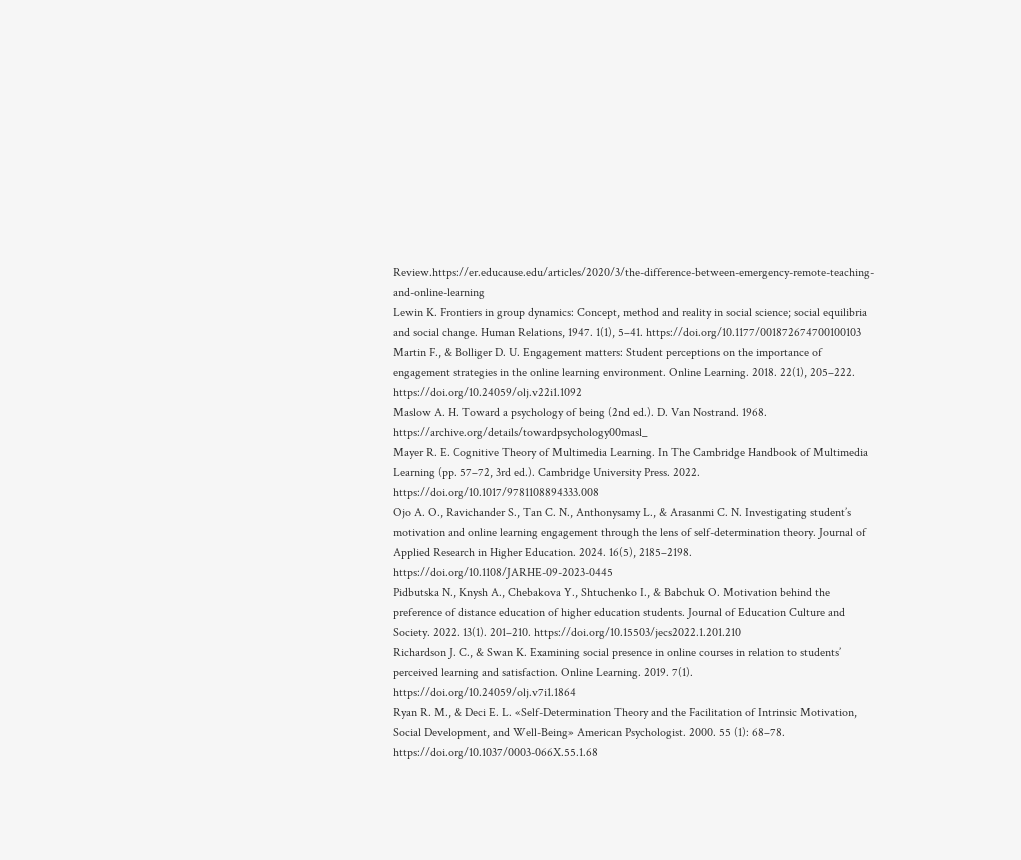Review.https://er.educause.edu/articles/2020/3/the-difference-between-emergency-remote-teaching-and-online-learning
Lewin K. Frontiers in group dynamics: Concept, method and reality in social science; social equilibria and social change. Human Relations, 1947. 1(1), 5–41. https://doi.org/10.1177/001872674700100103
Martin F., & Bolliger D. U. Engagement matters: Student perceptions on the importance of engagement strategies in the online learning environment. Online Learning. 2018. 22(1), 205–222. https://doi.org/10.24059/olj.v22i1.1092
Maslow A. H. Toward a psychology of being (2nd ed.). D. Van Nostrand. 1968. https://archive.org/details/towardpsychology00masl_
Mayer R. E. Сognitive Theory of Multimedia Learning. In The Cambridge Handbook of Multimedia Learning (pp. 57–72, 3rd ed.). Cambridge University Press. 2022. https://doi.org/10.1017/9781108894333.008
Ojo A. O., Ravichander S., Tan C. N., Anthonysamy L., & Arasanmi C. N. Investigating student’s motivation and online learning engagement through the lens of self-determination theory. Journal of Applied Research in Higher Education. 2024. 16(5), 2185–2198. https://doi.org/10.1108/JARHE-09-2023-0445
Pidbutska N., Knysh A., Chebakova Y., Shtuchenko I., & Babchuk O. Motivation behind the preference of distance education of higher education students. Journal of Education Culture and Society. 2022. 13(1). 201–210. https://doi.org/10.15503/jecs2022.1.201.210
Richardson J. C., & Swan K. Examining social presence in online courses in relation to students’ perceived learning and satisfaction. Online Learning. 2019. 7(1). https://doi.org/10.24059/olj.v7i1.1864
Ryan R. M., & Deci E. L. «Self-Determination Theory and the Facilitation of Intrinsic Motivation, Social Development, and Well-Being» American Psychologist. 2000. 55 (1): 68–78. https://doi.org/10.1037/0003-066X.55.1.68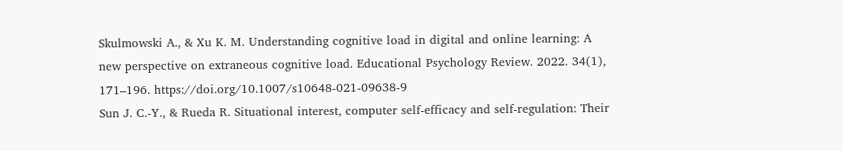Skulmowski A., & Xu K. M. Understanding cognitive load in digital and online learning: A new perspective on extraneous cognitive load. Educational Psychology Review. 2022. 34(1), 171–196. https://doi.org/10.1007/s10648-021-09638-9
Sun J. C.-Y., & Rueda R. Situational interest, computer self-efficacy and self-regulation: Their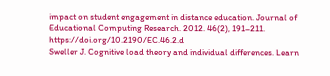impact on student engagement in distance education. Journal of Educational Computing Research. 2012. 46(2), 191–211. https://doi.org/10.2190/EC.46.2.d
Sweller J. Cognitive load theory and individual differences. Learn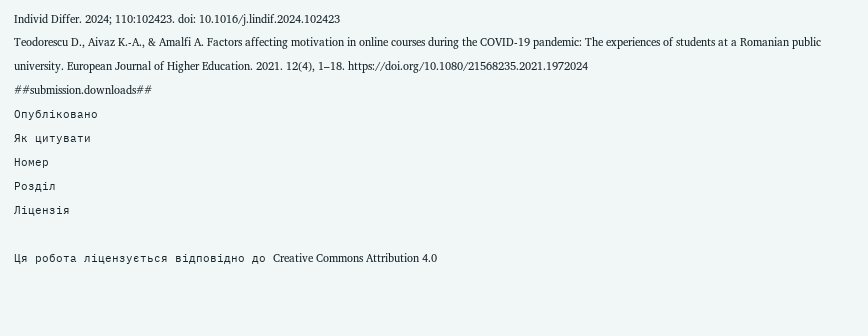Individ Differ. 2024; 110:102423. doi: 10.1016/j.lindif.2024.102423
Teodorescu D., Aivaz K.-A., & Amalfi A. Factors affecting motivation in online courses during the COVID-19 pandemic: The experiences of students at a Romanian public university. European Journal of Higher Education. 2021. 12(4), 1–18. https://doi.org/10.1080/21568235.2021.1972024
##submission.downloads##
Опубліковано
Як цитувати
Номер
Розділ
Ліцензія

Ця робота ліцензується відповідно до Creative Commons Attribution 4.0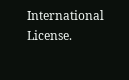International License.